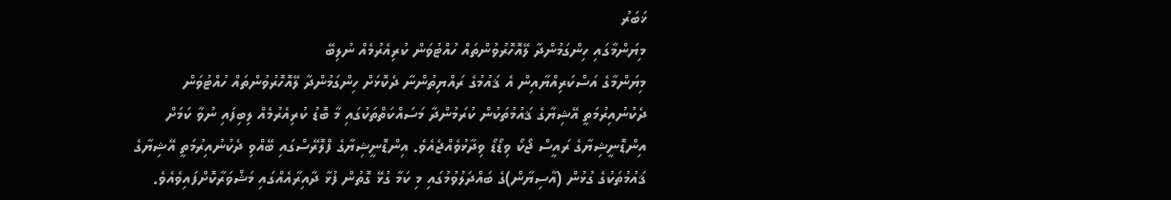ޚަބަރު
މިޔަންމާގައި ހިންގަމުންދާ ލޭއޮހޮރުވުންތައް ހުއްޓުވަން ކުރިއެރުމެއް ނުލިބޭ
މިޔަންމާގެ އަސްކަރިއްޔާއިން އެ ޤައުމުގެ ރައްޔިތުންނާ ދެކޮޅަށް ހިންގަމުންދާ ލޭއޮހޮރުވުންތައް ހުއްޓުވަން ދެކުނުއިރުމަތީ އޭޝިޔާގެ ޤައުމުތަކުން ކުރަމުންދާ މަސައްކަތްތަކުގައި މާ ބޮޑު ކުރިއެރުމެއް ލިބިފައި ނުވާ ކަމަށް އިންޑޮނީޝިޔާގެ ރައީސް ޖޯކޯ ވިޑޯޑޯ ވިދާޅުވެއްޖެއެވެ. އިންޑޮނީޝިޔާގެ ފްލޮރޭސްގައި ބޭއްވި ދެކުނުއިރުމަތީ އޭޝިޔާގެ ޤައުމުތަކުގެ ގުޅުން (އާސިޔާން)ގެ ބައްދަލުވުމުގައި މި ކަމާ ގުޅޭ ގޮތުން ފުޅާ ދާއިރާއެއްގައި މަޝްވަރާކޮށްފައިވެއެވެ.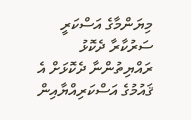މިޔަންމާގެ އަސްކަރީ ސަރުކާރާ ދެކޮޅު ރައްޔިތުންނާ ދެކޮޅަށް އެ ޤައުމުގެ އަސްކަރިއްޔާއިން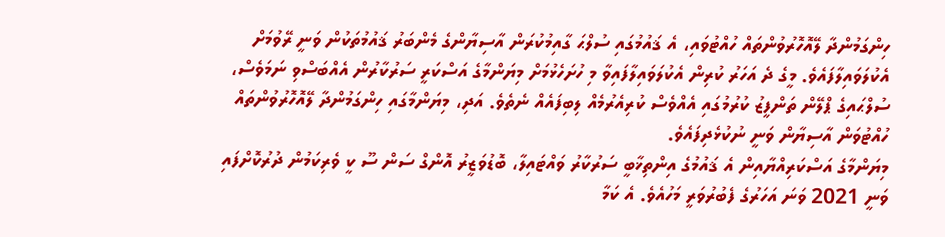ހިންގަމުންދާ ލޭއޮހޮރުވުންތައް ހުއްޓުވައި، އެ ޤައުމުގައި ސުލްޙަ ގާއިމުކުރަން އާސިޔާންގެ މެންބަރު ޤައުމުތަކުން ވަނީ ރޭވުމަށް އެކުލަވައިލާފައެވެ. މީގެ ދެ އަހަރު ކުރިން އެކުލަވައިލާފައިވާ މި ހުށަހެޅުމަށް މިޔަންމާގެ އަސްކަރީ ސަރުކާރުން އެއްބަސްވި ނަމަވެސް، ސުލްޙައިގެ ޕްލޭން ތަންފީޒު ކުރުމުގައި އެއްވެސް ކުރިއެރުމެއް ލިބިފައެއް ނެތެވެ. އަދި، މިޔަންމާގައި ހިންގަމުންދާ ލޭއޮހޮރުވުންތައް ހުއްޓުވަން އާސިޔާން ވަނީ ނުކުޅެދިފައެވެ.
މިޔަންމާގެ އަސްކަރިއްޔާއިން އެ ޤައުމުގެ އިންތިޚާބީ ސަރުކާރު ވައްޓައިލާ، ބޮޑުވަޒީރު އޮންގް ސަން ސޫ ކީ ވެރިކަމުން ދުރުކޮށްފައި ވަނީ 2021 ވަނަ އަހަރުގެ ފެބުރުވަރީ މަހުއެވެ. އެ ކަމާ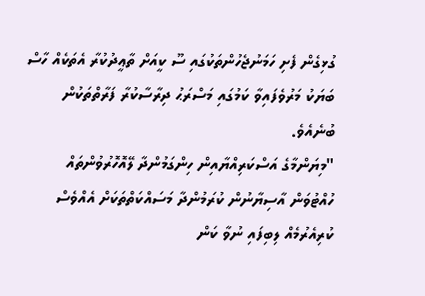ގުޅިގެން ފެށި ހަމަނުޖެހުންތަކުގައި ސޫ ކީއަށް ތާޢީދުކުރާ އެތަކެއް ހާސް ބަޔަކު މަރުވެފައިވާ ކަމުގައި މަސްރަޙު ދިރާސާކުރާ ފަރާތްތަކުން ބުނެއެވެ.
"މިޔަންމާގެ އަސްކަރިއްޔާއިން ހިންގަމުންދާ ލޭއޮހޮރުވުންތައް ހުއްޓުވަން އާސިޔާނުން ކުރަމުންދާ މަސައްކަތްތަކަށް އެއްވެސް ކުރިއެރުމެއް ލިބިފައި ނުވާ ކަން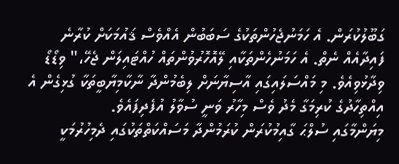ގަބޫލުކުރަން. އެ ހަމަނުޖެހުންތަކުގެ ސަބަބުން އެއްވެސް ޤައުމަކަށް ކުރާނެ ފައިދާއެއް ނެތް. އެ ހަމަނުހެންތަކާއި ލޭއޮހޮރުވުންތައް ހުއްޓައިލަން ޖެހޭ،" ވިޑޯޑޯ ވިދާޅުވިއެވެ. މި މައްސަލައިގައި އާސިޔާނަށް ލިބެމުންދާ ނާކާމިޔާބީތަކާ ގުޅިގެން އެ އިއްތިހާދުގެ ކުރިމަގާ މެދު ވެސް މިހާރު ވަނީ ސުވާލު އުފެދިފައެވެ.
މިޔަންމާގައި ސުލްޙަ ގާއިމުކުރަން ކުރަމުންދާ މަސައްކަތްތަކުގައި ދެމިހުރުމަކީ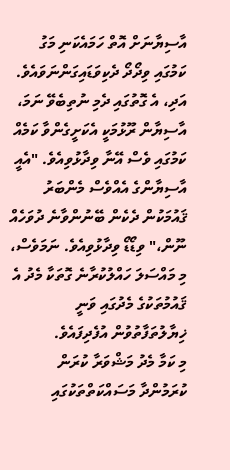އާސިޔާނަށް އޮތް ހަމައެކަނި މަގު ކަމުގައި ވިދޯދޯ ދެކިވަޑައިގަންނަވައެވެ. އަދި، އެ ގޮތުގައި ދެމި ނުތިބެވޭ ނަމަ، އާސިޔާން ރޫޅުމަކީ އެކަށީގެންވާ ކަމެއް ކަމުގައި ވެސް އޭނާ ވިދާޅުވިއެވެ. "އެއީ އާސިޔާންގެ އެއްވެސް މެންބަރު ޤައުމަކުން ދެކެން ބޭނުންވާނެ ދުވަހެއް ނޫން،" ވިޑޯޑޯ ވިދާޅުވިއެވެ. ނަމަވެސް، މި މައްސަލަ ހައްލުކުރާނެ ގޮތަކާ މެދު އެ ޤައުމުތަކުގެ މެދުގައި ވަނީ ޚިޔާލުތަފާތުވުން އުފެދިފައެވެ.
މި ކަމާ މެދު މަޝްވަރާ ކުރަން ކުރަމުންދާ މަސައްކަތްތަކުގައި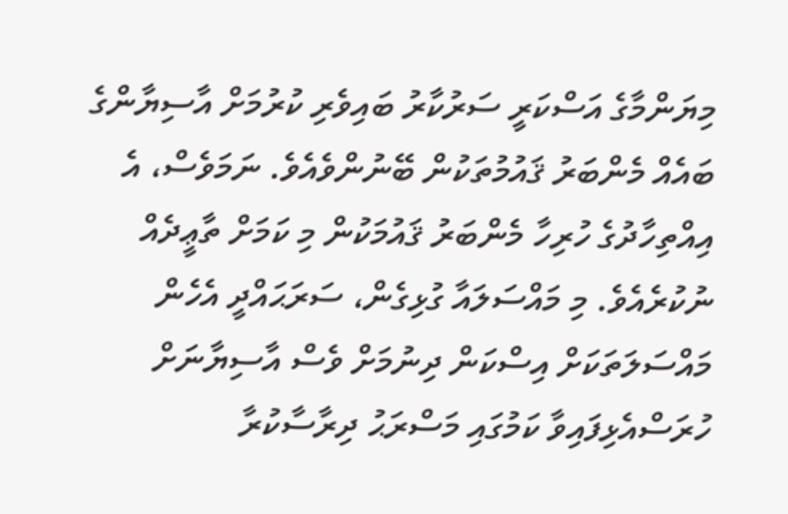މިޔަންމާގެ އަސްކަރީ ސަރުކާރު ބައިވެރި ކުރުމަށް އާސިޔާންގެ ބައެއް މެންބަރު ޤައުމުތަކުން ބޭނުންވެއެވެ. ނަމަވެސް، އެ އިއްތިހާދުގެ ހުރިހާ މެންބަރު ޤައުމަކުން މި ކަމަށް ތާޢީދެއް ނުކުރެއެވެ. މި މައްސަލައާ ގުޅިގެން، ސަރަޙައްދީ އެހެން މައްސަލަތަކަށް އިސްކަން ދިނުމަށް ވެސް އާސިޔާނަށް ހުރަސްއެޅިފައިވާ ކަމުގައި މަސްރަޙު ދިރާސާކުރާ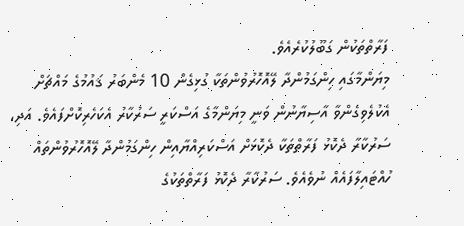ފަރާތްތަކުން ގަބޫލުކުރެއެވެ.
މިޔަންމާގައި ހިންގަމުންދާ ލޭއޮހޮރުވުންތަކާ ގުޅިގެން 10 މެންބަރު ޤައުމުގެ މައްޗަށް އެކުލެވިގެންވާ އާސިޔާނުން ވަނީ މިޔަންމާގެ އަސްކަރީ ސަރުކާރު އެކަހެރިކޮށްފައެވެ. އަދި، ސަރުކާރާ ދެކޮޅު ފަރާތްތަކާ ދެކޮޅަށް އަސްކަރިއްޔާއިން ހިންގަމުންދާ ލޭއޮހޮރުވުންތައް ހުއްޓައިލާފައެއް ނުވެއެވެ. ސަރުކާރާ ދެކޮޅު ފަރާތްތަކުގެ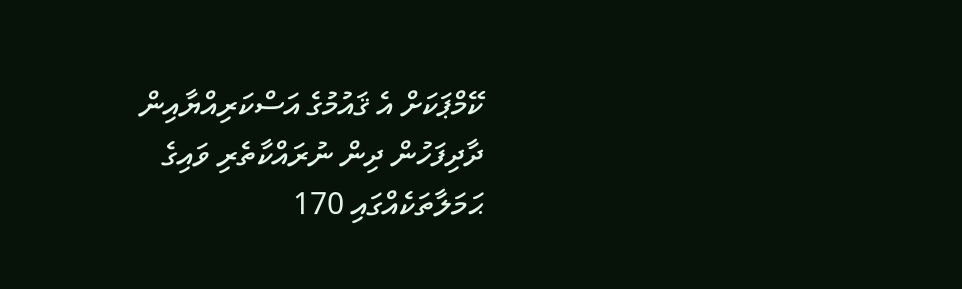ކޭމްޕަކަށް އެ ޤައުމުގެ އަސްކަރިއްޔާއިން ދާދިފަހުން ދިން ނުރައްކާތެރި ވައިގެ ޙަމަލާތަކެއްގައި 170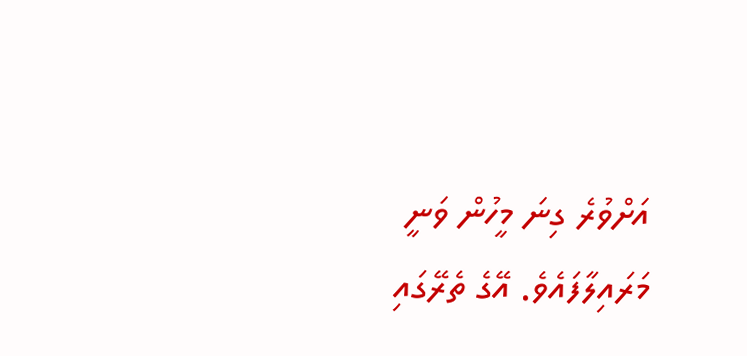އަށްވުރެ ގިނަ މީހުން ވަނީ މަރައިލާފައެވެ. އޭގެ ތެރޭގައި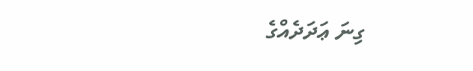ގިނަ ޢަދަދެއްގެ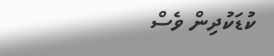ކުޑަކުދިން ވެސް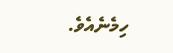ހިމެނެއެވެ.